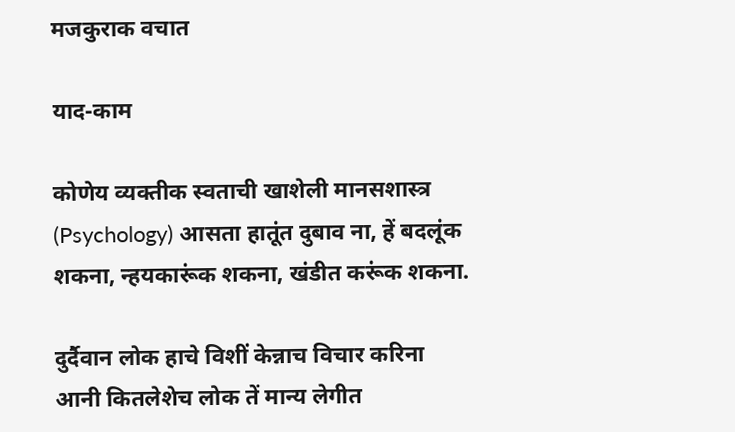मजकुराक वचात

याद-काम

कोणेय व्यक्तीक स्वताची खाशेली मानसशास्त्र (Psychology) आसता हातूंत दुबाव ना, हें बदलूंक शकना, न्हयकारूंक शकना, खंडीत करूंक शकना.

दुर्दैवान लोक हाचे विशीं केन्नाच विचार करिना आनी कितलेशेच लोक तें मान्य लेगीत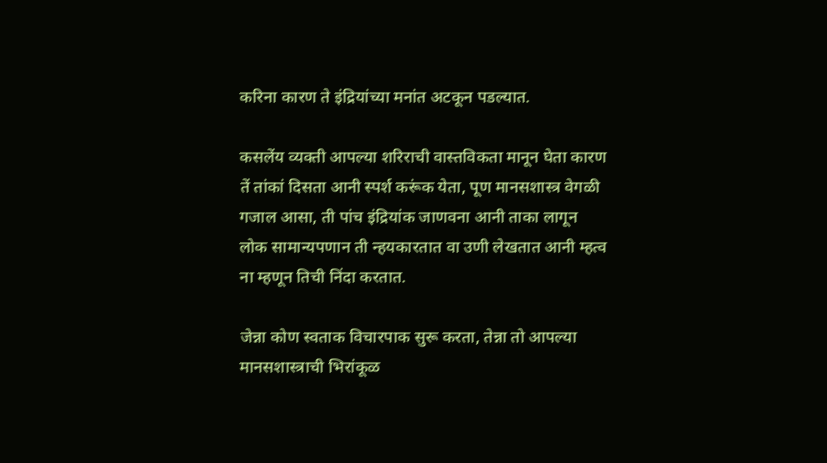करिना कारण ते इंद्रियांच्या मनांत अटकून पडल्यात.

कसलेंय व्यक्ती आपल्या शरिराची वास्तविकता मानून घेता कारण तें तांकां दिसता आनी स्पर्श करूंक येता, पूण मानसशास्त्र वेगळी गजाल आसा, ती पांच इंद्रियांक जाणवना आनी ताका लागून लोक सामान्यपणान ती न्हयकारतात वा उणी लेखतात आनी म्हत्व ना म्हणून तिची निंदा करतात.

जेन्ना कोण स्वताक विचारपाक सुरू करता, तेन्ना तो आपल्या मानसशास्त्राची भिरांकूळ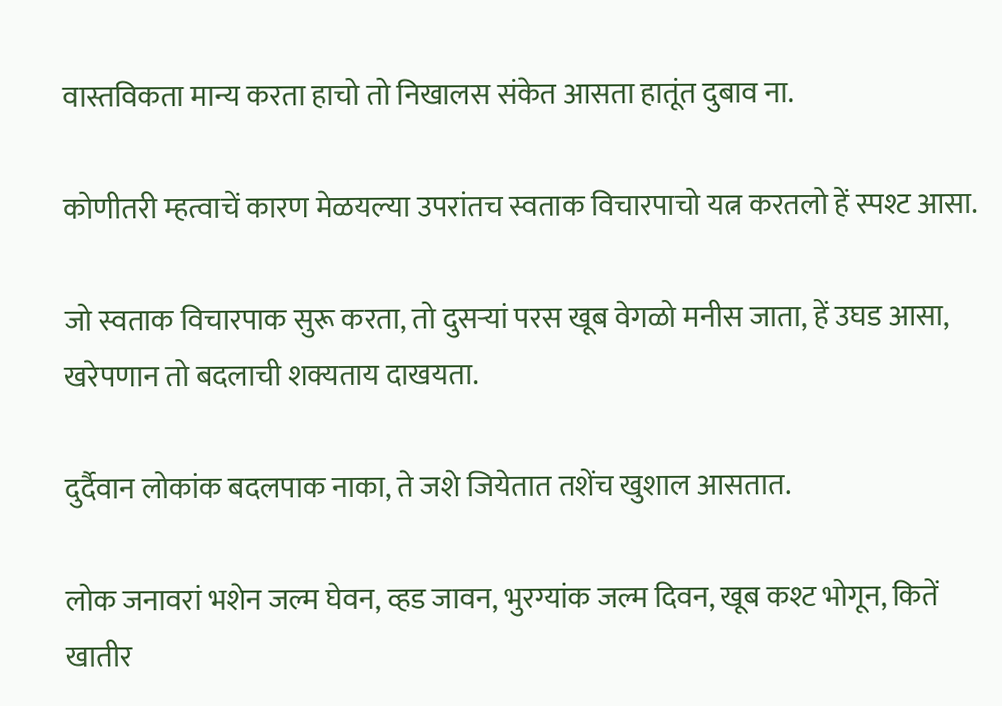वास्तविकता मान्य करता हाचो तो निखालस संकेत आसता हातूंत दुबाव ना.

कोणीतरी म्हत्वाचें कारण मेळयल्या उपरांतच स्वताक विचारपाचो यत्न करतलो हें स्पश्ट आसा.

जो स्वताक विचारपाक सुरू करता, तो दुसऱ्यां परस खूब वेगळो मनीस जाता, हें उघड आसा, खरेपणान तो बदलाची शक्यताय दाखयता.

दुर्दैवान लोकांक बदलपाक नाका, ते जशे जियेतात तशेंच खुशाल आसतात.

लोक जनावरां भशेन जल्म घेवन, व्हड जावन, भुरग्यांक जल्म दिवन, खूब कश्ट भोगून, कितें खातीर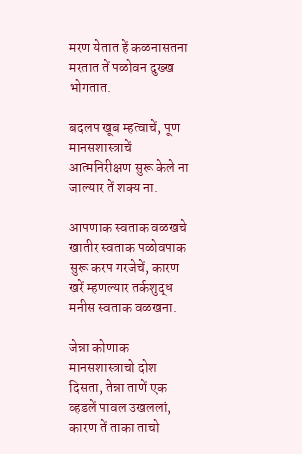मरण येतात हें कळनासतना मरतात तें पळोवन दुख्ख भोगतात.

बदलप खूब म्हत्वाचें, पूण मानसशास्त्राचें आत्मनिरीक्षण सुरू केले ना जाल्यार तें शक्य ना.

आपणाक स्वताक वळखचे खातीर स्वताक पळोवपाक सुरू करप गरजेचें, कारण खरें म्हणल्यार तर्कशुद्ध मनीस स्वताक वळखना.

जेन्ना कोणाक मानसशास्त्राचो दोश दिसता, तेन्ना ताणें एक व्हडलें पावल उखललां, कारण तें ताका ताचो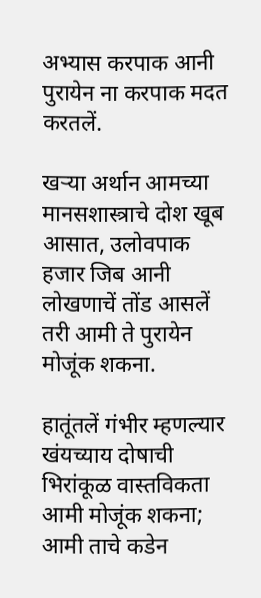अभ्यास करपाक आनी पुरायेन ना करपाक मदत करतलें.

खऱ्या अर्थान आमच्या मानसशास्त्राचे दोश खूब आसात, उलोवपाक हजार जिब आनी लोखणाचें तोंड आसलें तरी आमी ते पुरायेन मोजूंक शकना.

हातूंतलें गंभीर म्हणल्यार खंयच्याय दोषाची भिरांकूळ वास्तविकता आमी मोजूंक शकना; आमी ताचे कडेन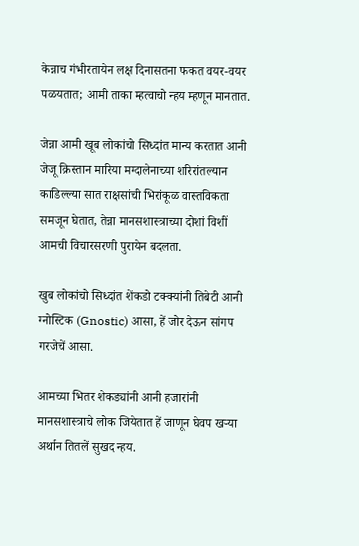केन्नाच गंभीरतायेन लक्ष दिनासतना फकत वयर-वयर पळयतात; आमी ताका म्हत्वाचो न्हय म्हणून मानतात.

जेन्ना आमी खूब लोकांचो सिध्दांत मान्य करतात आनी जेजू क्रिस्तान मारिया मग्दालेनाच्या शरिरांतल्यान काडिल्ल्या सात राक्षसांची भिरांकूळ वास्तविकता समजून घेतात, तेन्ना मानसशास्त्राच्या दोशां विशीं आमची विचारसरणी पुरायेन बदलता.

खुब लोकांचो सिध्दांत शेंकडो टक्क्यांनी तिबेटी आनी ग्नोस्टिक (Gnostic) आसा, हें जोर देऊन सांगप गरजेचें आसा.

आमच्या भितर शेकड्यांनी आनी हजारांनी मानसशास्त्राचे लोक जियेतात हें जाणून घेवप खऱ्या अर्थान तितलें सुखद न्हय.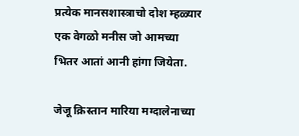प्रत्येक मानसशास्त्राचो दोश म्हळ्यार एक वेगळो मनीस जो आमच्या भितर आतां आनी हांगा जियेता.

जेजू क्रिस्तान मारिया मग्दालेनाच्या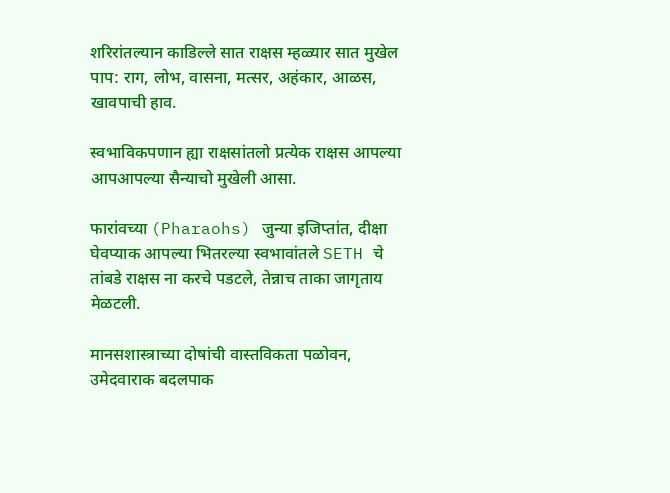शरिरांतल्यान काडिल्ले सात राक्षस म्हळ्यार सात मुखेल पाप: राग, लोभ, वासना, मत्सर, अहंकार, आळस, खावपाची हाव.

स्वभाविकपणान ह्या राक्षसांतलो प्रत्येक राक्षस आपल्या आपआपल्या सैन्याचो मुखेली आसा.

फारांवच्या (Pharaohs) जुन्या इजिप्तांत, दीक्षा घेवप्याक आपल्या भितरल्या स्वभावांतले SETH चे तांबडे राक्षस ना करचे पडटले, तेन्नाच ताका जागृताय मेळटली.

मानसशास्त्राच्या दोषांची वास्तविकता पळोवन, उमेदवाराक बदलपाक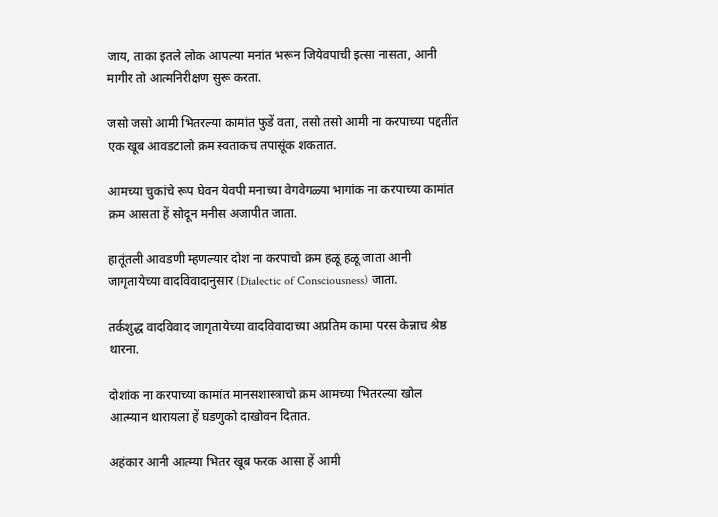जाय, ताका इतले लोक आपल्या मनांत भरून जियेवपाची इत्सा नासता, आनी मागीर तो आत्मनिरीक्षण सुरू करता.

जसो जसो आमी भितरल्या कामांत फुडें वता, तसो तसो आमी ना करपाच्या पद्दतींत एक खूब आवडटालो क्रम स्वताकच तपासूंक शकतात.

आमच्या चुकांचे रूप घेवन येवपी मनाच्या वेगवेगळ्या भागांक ना करपाच्या कामांत क्रम आसता हें सोदून मनीस अजापीत जाता.

हातूंतली आवडणी म्हणल्यार दोश ना करपाचो क्रम हळू हळू जाता आनी जागृतायेच्या वादविवादानुसार (Dialectic of Consciousness) जाता.

तर्कशुद्ध वादविवाद जागृतायेच्या वादविवादाच्या अप्रतिम कामा परस केन्नाच श्रेष्ठ थारना.

दोशांक ना करपाच्या कामांत मानसशास्त्राचो क्रम आमच्या भितरल्या खोल आत्म्यान थारायला हें घडणुको दाखोवन दितात.

अहंकार आनी आत्म्या भितर खूब फरक आसा हें आमी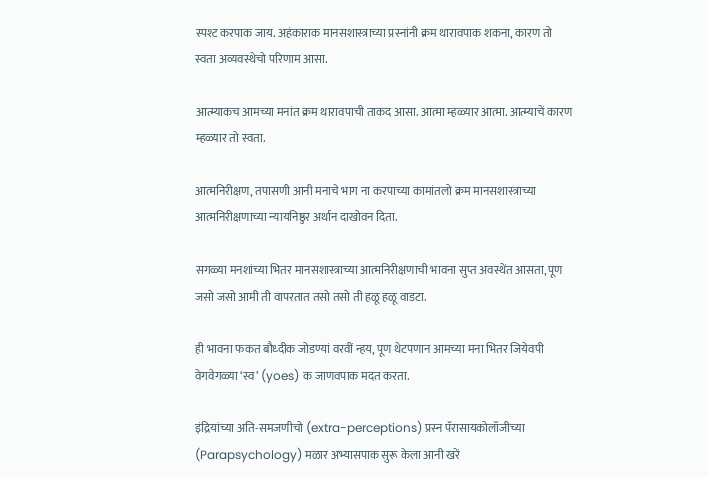स्पश्ट करपाक जाय. अहंकाराक मानसशास्त्राच्या प्रस्नांनी क्रम थारावपाक शकना, कारण तो स्वता अव्यवस्थेचो परिणाम आसा.

आत्म्याकच आमच्या मनांत क्रम थारावपाची ताकद आसा. आत्मा म्हळ्यार आत्मा. आत्म्याचें कारण म्हळ्यार तो स्वता.

आत्मनिरीक्षण, तपासणी आनी मनाचे भाग ना करपाच्या कामांतलो क्रम मानसशास्त्राच्या आत्मनिरीक्षणाच्या न्यायनिष्ठुर अर्थान दाखोवन दिता.

सगळ्या मनशांच्या भितर मानसशास्त्राच्या आत्मनिरीक्षणाची भावना सुप्त अवस्थेंत आसता, पूण जसो जसो आमी ती वापरतात तसो तसो ती हळू हळू वाडटा.

ही भावना फकत बौध्दीक जोडण्यां वरवीं न्हय, पूण थेटपणान आमच्या मना भितर जियेवपी वेगवेगळ्या ‘स्व’ (yoes) क जाणवपाक मदत करता.

इंद्रियांच्या अति-समजणीचो (extra-perceptions) प्रस्न पॅरासायकोलॉजीच्या (Parapsychology) मळार अभ्यासपाक सुरू केला आनी खरें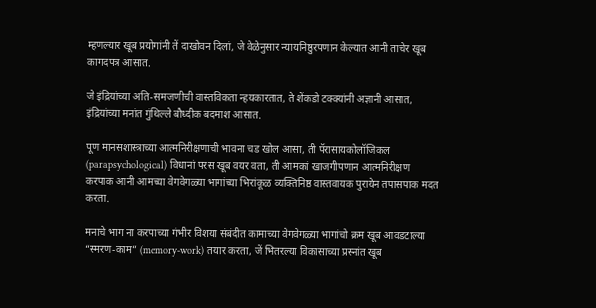म्हणल्यार खूब प्रयोगांनी तें दाखोवन दिलां, जे वेळेनुसार न्यायनिष्ठुरपणान केल्यात आनी ताचेर खूब कागदपत्र आसात.

जे इंद्रियांच्या अति-समजणीची वास्तविकता न्हयकारतात, ते शेंकडो टक्क्यांनी अज्ञानी आसात, इंद्रियांच्या मनांत गुंथिल्ले बौध्दीक बदमाश आसात.

पूण मानसशास्त्राच्या आत्मनिरीक्षणाची भावना चड खोल आसा, ती पॅरासायकोलॉजिकल (parapsychological) विधानां परस खूब वयर वता, ती आमकां खाजगीपणान आत्मनिरीक्षण करपाक आनी आमच्या वेगवेगळ्या भागांच्या भिरांकूळ व्यक्तिनिष्ठ वास्तवायक पुरायेन तपासपाक मदत करता.

मनाचे भाग ना करपाच्या गंभीर विशया संबंदीत कामाच्या वेगवेगळ्या भागांचो क्रम खूब आवडटाल्या “स्मरण-काम” (memory-work) तयार करता, जें भितरल्या विकासाच्या प्रस्नांत खूब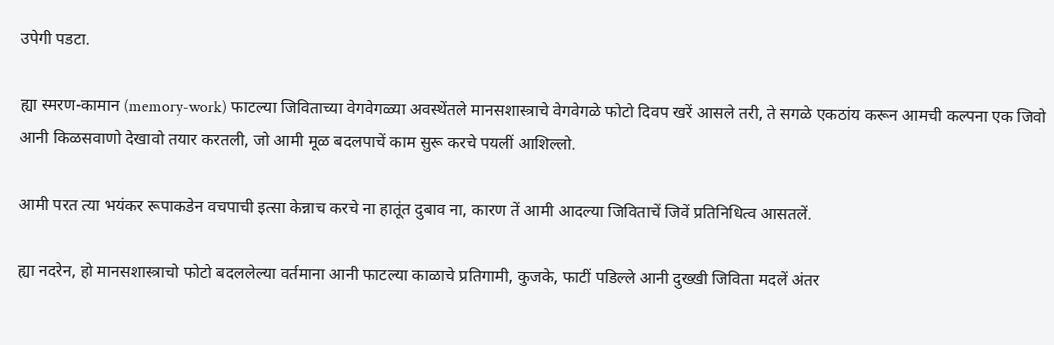उपेगी पडटा.

ह्या स्मरण-कामान (memory-work) फाटल्या जिविताच्या वेगवेगळ्या अवस्थेंतले मानसशास्त्राचे वेगवेगळे फोटो दिवप खरें आसले तरी, ते सगळे एकठांय करून आमची कल्पना एक जिवो आनी किळसवाणो देखावो तयार करतली, जो आमी मूळ बदलपाचें काम सुरू करचे पयलीं आशिल्लो.

आमी परत त्या भयंकर रूपाकडेन वचपाची इत्सा केन्नाच करचे ना हातूंत दुबाव ना, कारण तें आमी आदल्या जिविताचें जिवें प्रतिनिधित्व आसतलें.

ह्या नदरेन, हो मानसशास्त्राचो फोटो बदललेल्या वर्तमाना आनी फाटल्या काळाचे प्रतिगामी, कुजके, फाटीं पडिल्ले आनी दुख्खी जिविता मदलें अंतर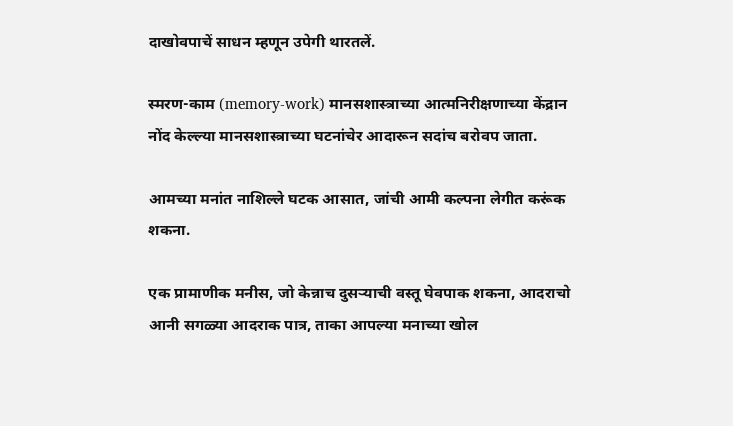दाखोवपाचें साधन म्हणून उपेगी थारतलें.

स्मरण-काम (memory-work) मानसशास्त्राच्या आत्मनिरीक्षणाच्या केंद्रान नोंद केल्ल्या मानसशास्त्राच्या घटनांचेर आदारून सदांच बरोवप जाता.

आमच्या मनांत नाशिल्ले घटक आसात, जांची आमी कल्पना लेगीत करूंक शकना.

एक प्रामाणीक मनीस, जो केन्नाच दुसऱ्याची वस्तू घेवपाक शकना, आदराचो आनी सगळ्या आदराक पात्र, ताका आपल्या मनाच्या खोल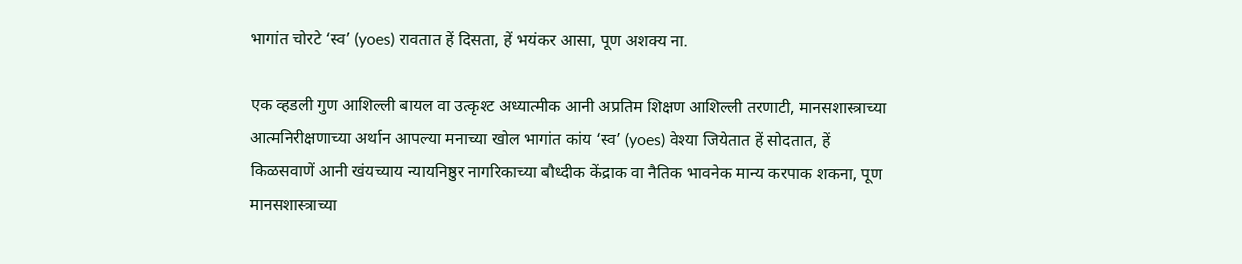भागांत चोरटे ‘स्व’ (yoes) रावतात हें दिसता, हें भयंकर आसा, पूण अशक्य ना.

एक व्हडली गुण आशिल्ली बायल वा उत्कृश्ट अध्यात्मीक आनी अप्रतिम शिक्षण आशिल्ली तरणाटी, मानसशास्त्राच्या आत्मनिरीक्षणाच्या अर्थान आपल्या मनाच्या खोल भागांत कांय ‘स्व’ (yoes) वेश्या जियेतात हें सोदतात, हें किळसवाणें आनी खंयच्याय न्यायनिष्ठुर नागरिकाच्या बौध्दीक केंद्राक वा नैतिक भावनेक मान्य करपाक शकना, पूण मानसशास्त्राच्या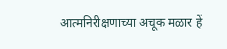आत्मनिरीक्षणाच्या अचूक मळार हें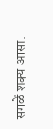सगळें शक्य आसा.